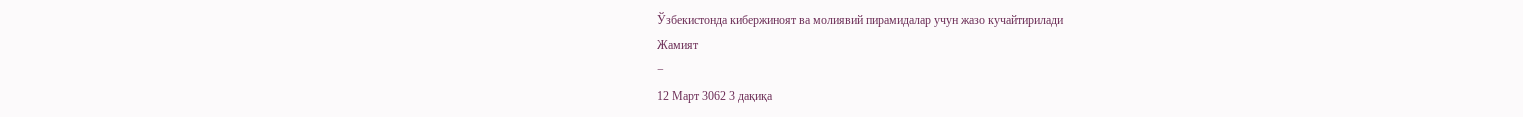Ўзбекистонда кибержиноят ва молиявий пирамидалар учун жазо кучайтирилади
Жамият
−
12 Март 3062 3 дақиқа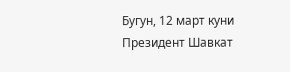Бугун, 12 март куни Президент Шавкат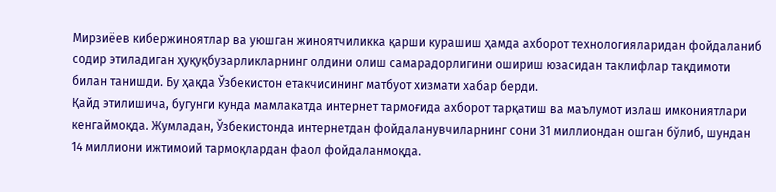Мирзиёев кибержиноятлар ва уюшган жиноятчиликка қарши курашиш ҳамда ахборот технологияларидан фойдаланиб содир этиладиган ҳуқуқбузарликларнинг олдини олиш самарадорлигини ошириш юзасидан таклифлар тақдимоти билан танишди. Бу ҳақда Ўзбекистон етакчисининг матбуот хизмати хабар берди.
Қайд этилишича, бугунги кунда мамлакатда интернет тармоғида ахборот тарқатиш ва маълумот излаш имкониятлари кенгаймоқда. Жумладан, Ўзбекистонда интернетдан фойдаланувчиларнинг сони 31 миллиондан ошган бўлиб, шундан 14 миллиони ижтимоий тармоқлардан фаол фойдаланмоқда.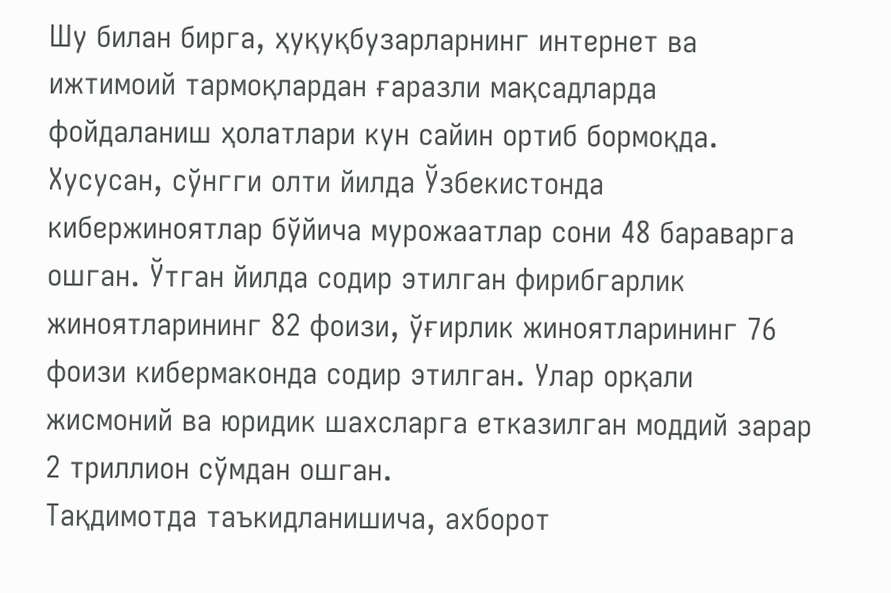Шу билан бирга, ҳуқуқбузарларнинг интернет ва ижтимоий тармоқлардан ғаразли мақсадларда фойдаланиш ҳолатлари кун сайин ортиб бормоқда.
Хусусан, сўнгги олти йилда Ўзбекистонда кибержиноятлар бўйича мурожаатлар сони 48 бараварга ошган. Ўтган йилда содир этилган фирибгарлик жиноятларининг 82 фоизи, ўғирлик жиноятларининг 76 фоизи кибермаконда содир этилган. Улар орқали жисмоний ва юридик шахсларга етказилган моддий зарар 2 триллион сўмдан ошган.
Тақдимотда таъкидланишича, ахборот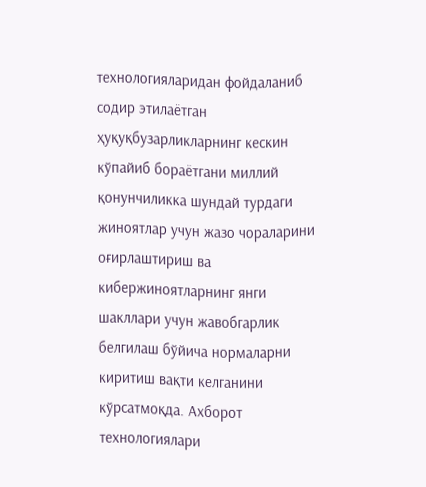технологияларидан фойдаланиб содир этилаётган ҳуқуқбузарликларнинг кескин кўпайиб бораётгани миллий қонунчиликка шундай турдаги жиноятлар учун жазо чораларини оғирлаштириш ва кибержиноятларнинг янги шакллари учун жавобгарлик белгилаш бўйича нормаларни киритиш вақти келганини кўрсатмоқда. Ахборот технологиялари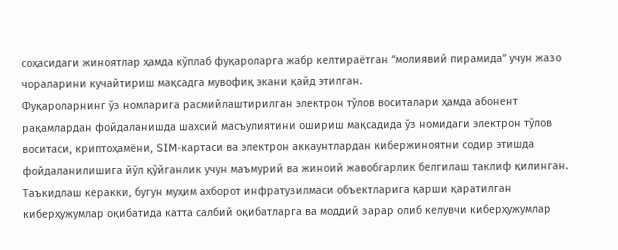соҳасидаги жиноятлар ҳамда кўплаб фуқароларга жабр келтираётган “молиявий пирамида” учун жазо чораларини кучайтириш мақсадга мувофиқ экани қайд этилган.
Фуқароларнинг ўз номларига расмийлаштирилган электрон тўлов воситалари ҳамда абонент рақамлардан фойдаланишда шахсий масъулиятини ошириш мақсадида ўз номидаги электрон тўлов воситаси, криптоҳамёни, SIM-картаси ва электрон аккаунтлардан кибержиноятни содир этишда фойдаланилишига йўл қўйганлик учун маъмурий ва жиноий жавобгарлик белгилаш таклиф қилинган.
Таъкидлаш керакки, бугун муҳим аxборот инфратузилмаси объектларига қарши қаратилган киберҳужумлар оқибатида катта салбий оқибатларга ва моддий зарар олиб келувчи киберҳужумлар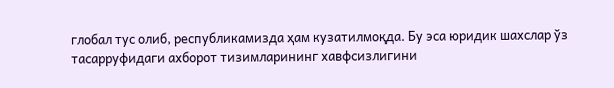глобал тус олиб, республикамизда ҳам кузатилмоқда. Бу эса юридик шахслар ўз тасарруфидаги ахборот тизимларининг хавфсизлигини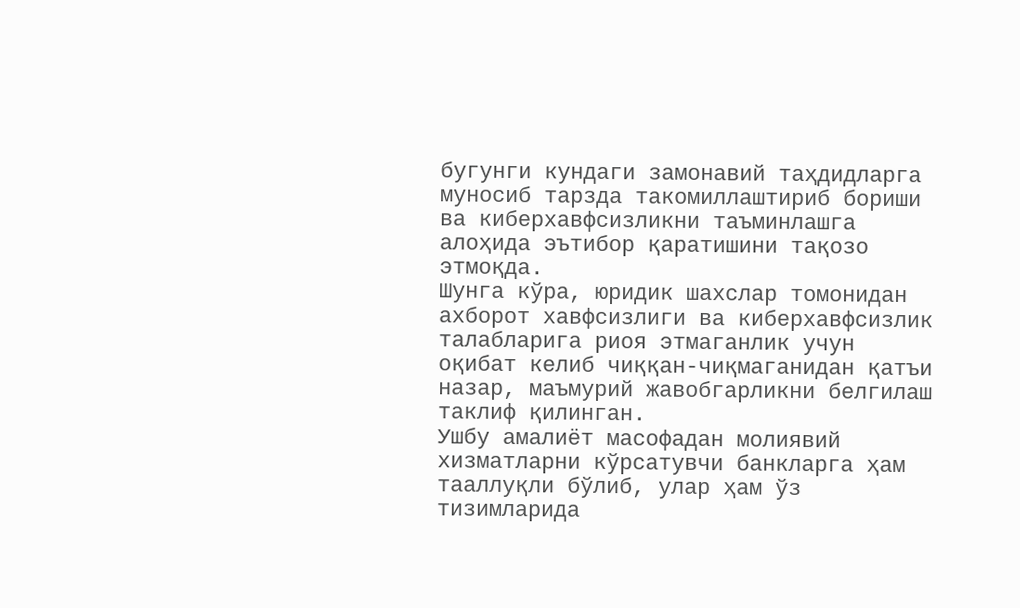бугунги кундаги замонавий таҳдидларга муносиб тарзда такомиллаштириб бориши ва киберхавфсизликни таъминлашга алоҳида эътибор қаратишини тақозо этмоқда.
Шунга кўра, юридик шахслар томонидан ахборот хавфсизлиги ва киберхавфсизлик талабларига риоя этмаганлик учун оқибат келиб чиққан-чиқмаганидан қатъи назар, маъмурий жавобгарликни белгилаш таклиф қилинган.
Ушбу амалиёт масофадан молиявий хизматларни кўрсатувчи банкларга ҳам тааллуқли бўлиб, улар ҳам ўз тизимларида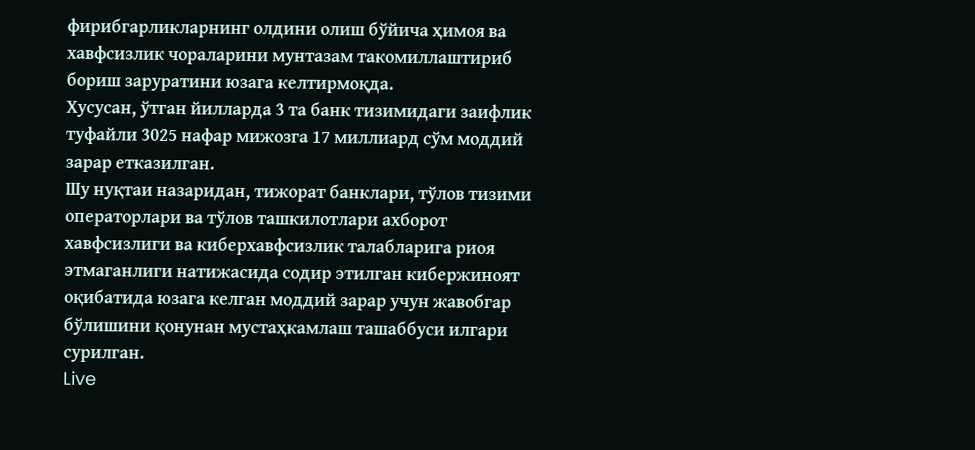фирибгарликларнинг олдини олиш бўйича ҳимоя ва хавфсизлик чораларини мунтазам такомиллаштириб бориш заруратини юзага келтирмоқда.
Хусусан, ўтган йилларда 3 та банк тизимидаги заифлик туфайли 3025 нафар мижозга 17 миллиард сўм моддий зарар етказилган.
Шу нуқтаи назаридан, тижорат банклари, тўлов тизими операторлари ва тўлов ташкилотлари ахборот хавфсизлиги ва киберхавфсизлик талабларига риоя этмаганлиги натижасида содир этилган кибержиноят оқибатида юзага келган моддий зарар учун жавобгар бўлишини қонунан мустаҳкамлаш ташаббуси илгари сурилган.
Live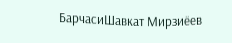БарчасиШавкат Мирзиёев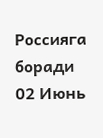Россияга боради
02 Июнь